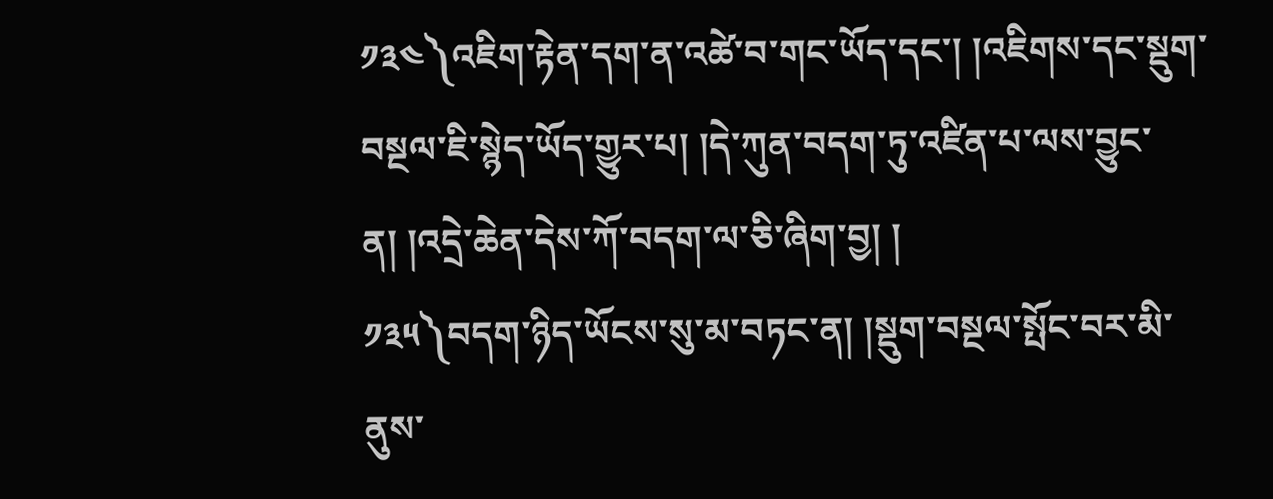༡༣༤༽འཇིག་རྟེན་དག་ན་འཚེ་བ་གང་ཡོད་དང་། །འཇིགས་དང་སྡུག་བསྔལ་ཇི་སྙེད་ཡོད་གྱུར་པ། །དེ་ཀུན་བདག་ཏུ་འཛིན་པ་ལས་བྱུང་ན། །འདྲེ་ཆེན་དེས་ཀོ་བདག་ལ་ཅི་ཞིག་བྱ། །
༡༣༥༽བདག་ཉིད་ཡོངས་སུ་མ་བཏང་ན། །སྡུག་བསྔལ་སྤོང་བར་མི་ནུས་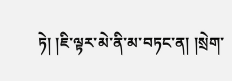ཏེ། །ཇི་ལྟར་མེ་ནི་མ་བཏང་ན། །སྲེག་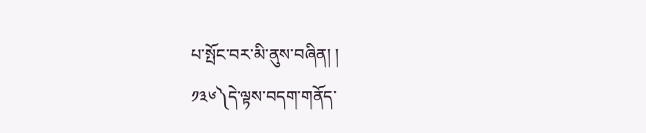པ་སྤོང་བར་མི་ནུས་བཞིན། །
༡༣༦༽དེ་ལྟས་བདག་གནོད་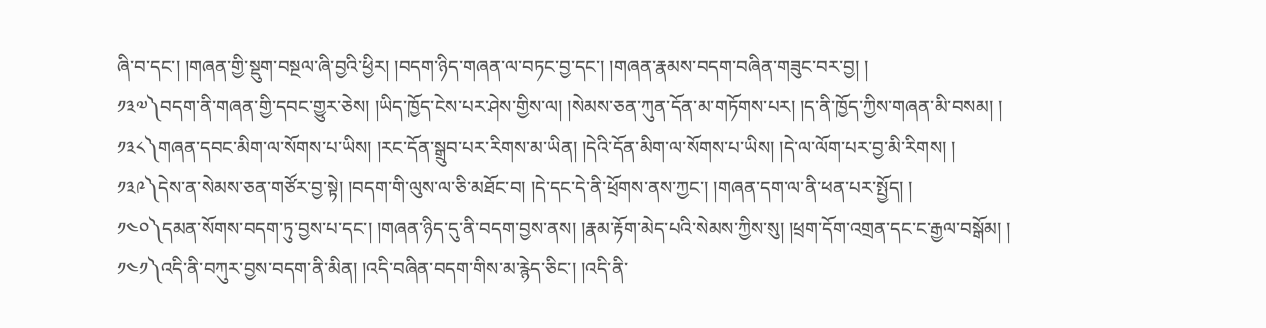ཞི་བ་དང་། །གཞན་གྱི་སྡུག་བསྔལ་ཞི་བྱའི་ཕྱིར། །བདག་ཉིད་གཞན་ལ་བཏང་བྱ་དང་། །གཞན་རྣམས་བདག་བཞིན་གཟུང་བར་བྱ། །
༡༣༧༽བདག་ནི་གཞན་གྱི་དབང་གྱུར་ཅེས། །ཡིད་ཁྱོད་ངེས་པར་ཤེས་གྱིས་ལ། །སེམས་ཅན་ཀུན་དོན་མ་གཏོགས་པར། །ད་ནི་ཁྱོད་ཀྱིས་གཞན་མི་བསམ། །
༡༣༨༽གཞན་དབང་མིག་ལ་སོགས་པ་ཡིས། །རང་དོན་སྒྲུབ་པར་རིགས་མ་ཡིན། །དེའི་དོན་མིག་ལ་སོགས་པ་ཡིས། །དེ་ལ་ལོག་པར་བྱ་མི་རིགས། །
༡༣༩༽དེས་ན་སེམས་ཅན་གཙོར་བྱ་སྟེ། །བདག་གི་ལུས་ལ་ཅི་མཐོང་བ། །དེ་དང་དེ་ནི་ཕྲོགས་ནས་ཀྱང་། །གཞན་དག་ལ་ནི་ཕན་པར་སྤྱོད། །
༡༤༠༽དམན་སོགས་བདག་ཏུ་བྱས་པ་དང་། །གཞན་ཉིད་དུ་ནི་བདག་བྱས་ནས། །རྣམ་རྟོག་མེད་པའི་སེམས་ཀྱིས་སུ། །ཕྲག་དོག་འགྲན་དང་ང་རྒྱལ་བསྒོམ། །
༡༤༡༽འདི་ནི་བཀུར་བྱས་བདག་ནི་མིན། །འདི་བཞིན་བདག་གིས་མ་རྙེད་ཅིང་། །འདི་ནི་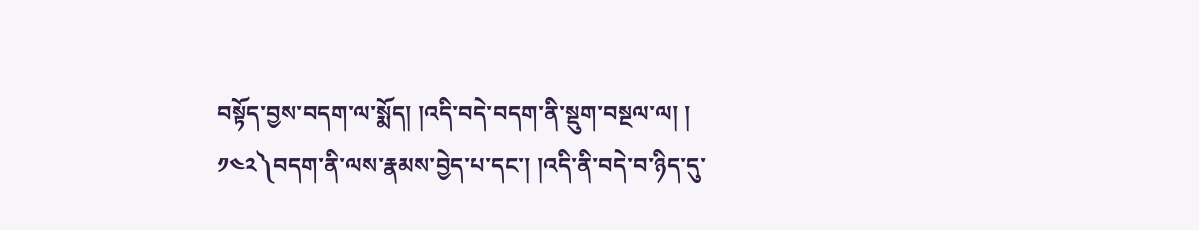བསྟོད་བྱས་བདག་ལ་སྨོད། །འདི་བདེ་བདག་ནི་སྡུག་བསྔལ་ལ། །
༡༤༢༽བདག་ནི་ལས་རྣམས་བྱེད་པ་དང་། །འདི་ནི་བདེ་བ་ཉིད་དུ་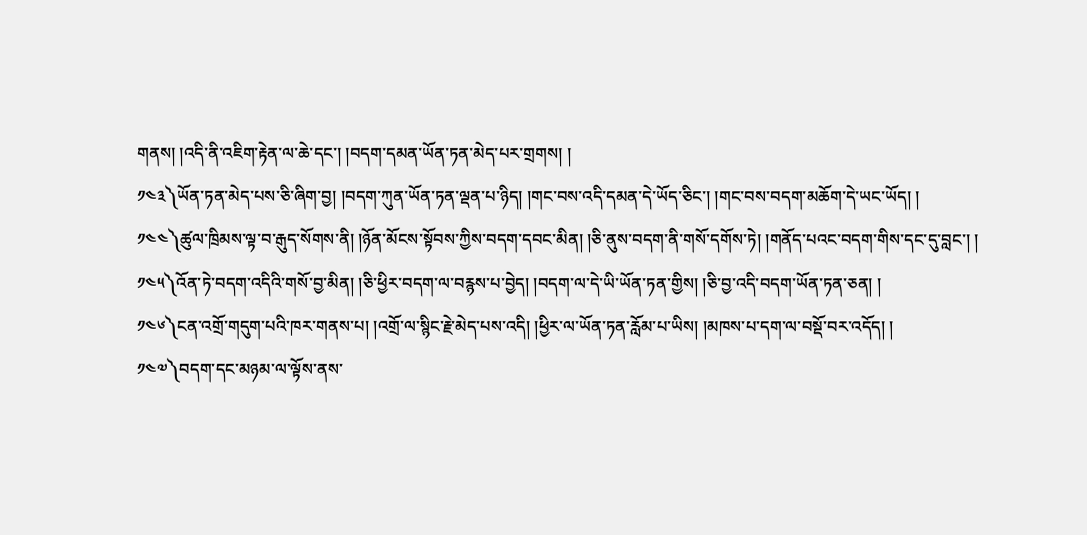གནས། །འདི་ནི་འཇིག་རྟེན་ལ་ཆེ་དང་། །བདག་དམན་ཡོན་ཏན་མེད་པར་གྲགས། །
༡༤༣༽ཡོན་ཏན་མེད་པས་ཅི་ཞིག་བྱ། །བདག་ཀུན་ཡོན་ཏན་ལྡན་པ་ཉིད། །གང་བས་འདི་དམན་དེ་ཡོད་ཅིང་། །གང་བས་བདག་མཆོག་དེ་ཡང་ཡོད། །
༡༤༤༽ཚུལ་ཁྲིམས་ལྟ་བ་རྒུད་སོགས་ནི། །ཉོན་མོངས་སྟོབས་ཀྱིས་བདག་དབང་མིན། །ཅི་ནུས་བདག་ནི་གསོ་དགོས་ཏེ། །གནོད་པའང་བདག་གིས་དང་དུ་བླང་། །
༡༤༥༽འོན་ཏེ་བདག་འདིའི་གསོ་བྱ་མིན། །ཅི་ཕྱིར་བདག་ལ་བརྙས་པ་བྱེད། །བདག་ལ་དེ་ཡི་ཡོན་ཏན་གྱིས། །ཅི་བྱ་འདི་བདག་ཡོན་ཏན་ཅན། །
༡༤༦༽ངན་འགྲོ་གདུག་པའི་ཁར་གནས་པ། །འགྲོ་ལ་སྙིང་རྗེ་མེད་པས་འདི། །ཕྱིར་ལ་ཡོན་ཏན་རློམ་པ་ཡིས། །མཁས་པ་དག་ལ་བསྡོ་བར་འདོད། །
༡༤༧༽བདག་དང་མཉམ་ལ་ལྟོས་ནས་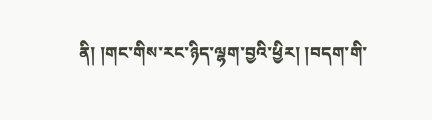ནི། །གང་གིས་རང་ཉིད་ལྷག་བྱའི་ཕྱིར། །བདག་གི་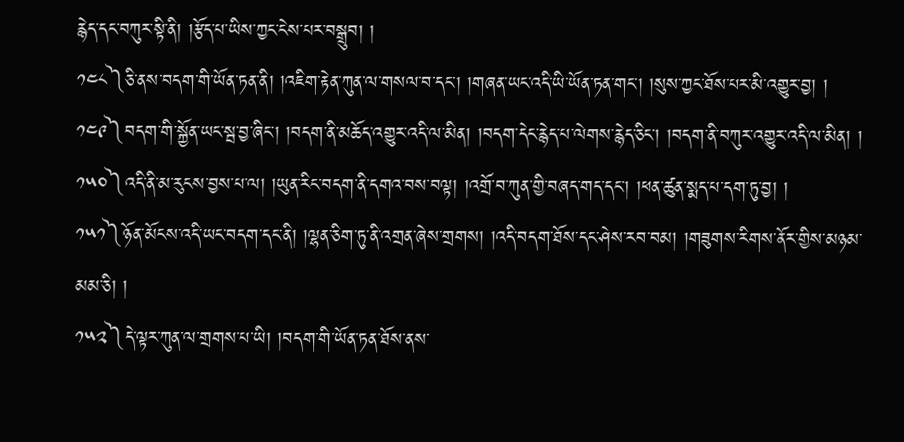རྙེད་དང་བཀུར་སྟི་ནི། །རྩོད་པ་ཡིས་ཀྱང་ངེས་པར་བསྒྲུབ། །
༡༤༨༽ཅི་ནས་བདག་གི་ཡོན་ཏན་ནི། །འཇིག་རྟེན་ཀུན་ལ་གསལ་བ་དང་། །གཞན་ཡང་འདི་ཡི་ཡོན་ཏན་གང་། །སུས་ཀྱང་ཐོས་པར་མི་འགྱུར་བྱ། །
༡༤༩༽བདག་གི་སྐྱོན་ཡང་སྦ་བྱ་ཞིང་། །བདག་ནི་མཆོད་འགྱུར་འདི་ལ་མིན། །བདག་དེང་རྙེད་པ་ལེགས་རྙེད་ཅིང་། །བདག་ནི་བཀུར་འགྱུར་འདི་ལ་མིན། །
༡༥༠༽འདི་ནི་མ་རུངས་བྱས་པ་ལ། །ཡུན་རིང་བདག་ནི་དགའ་བས་བལྟ། །འགྲོ་བ་ཀུན་གྱི་བཞད་གད་དང་། །ཕན་ཚུན་སྨད་པ་དག་ཏུ་བྱ། །
༡༥༡༽ཉོན་མོངས་འདི་ཡང་བདག་དང་ནི། །ལྷན་ཅིག་ཏུ་ནི་འགྲན་ཞེས་གྲགས། །འདི་བདག་ཐོས་དང་ཤེས་རབ་བམ། །གཟུགས་རིགས་ནོར་གྱིས་མཉམ་མམ་ཅི། །
༡༥༢༽དེ་ལྟར་ཀུན་ལ་གྲགས་པ་ཡི། །བདག་གི་ཡོན་ཏན་ཐོས་ནས་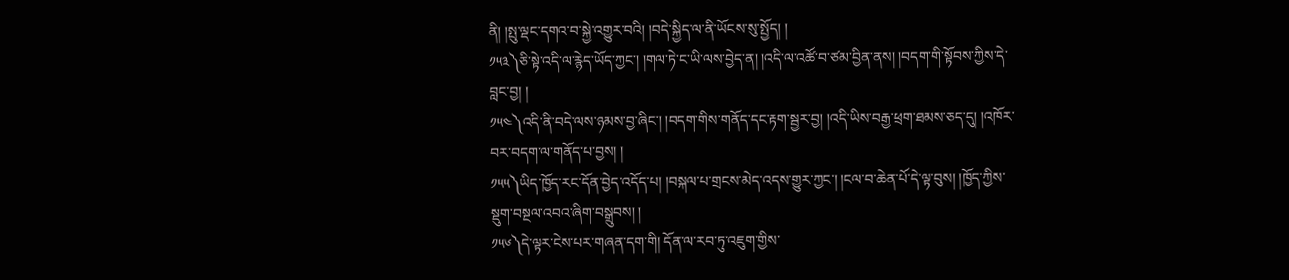ནི། །སྤུ་ལྡང་དགའ་བ་སྐྱེ་འགྱུར་བའི། །བདེ་སྐྱིད་ལ་ནི་ཡོངས་སུ་སྤྱོད། །
༡༥༣༽ཅི་སྟེ་འདི་ལ་རྙེད་ཡོད་ཀྱང་། །གལ་ཏེ་ང་ཡི་ལས་བྱེད་ན། །འདི་ལ་འཚོ་བ་ཙམ་བྱིན་ནས། །བདག་གི་སྟོབས་ཀྱིས་དེ་བླང་བྱ། །
༡༥༤༽འདི་ནི་བདེ་ལས་ཉམས་བྱ་ཞིང་། །བདག་གིས་གནོད་དང་རྟག་སྦྱར་བྱ། །འདི་ཡིས་བརྒྱ་ཕྲག་ཐམས་ཅད་དུ། །འཁོར་བར་བདག་ལ་གནོད་པ་བྱས། །
༡༥༥༽ཡིད་ཁྱོད་རང་དོན་བྱེད་འདོད་པ། །བསྐལ་པ་གྲངས་མེད་འདས་གྱུར་ཀྱང་། །ངལ་བ་ཆེན་པོ་དེ་ལྟ་བུས། །ཁྱོད་ཀྱིས་སྡུག་བསྔལ་འབའ་ཞིག་བསྒྲུབས། །
༡༥༦༽དེ་ལྟར་ངེས་པར་གཞན་དག་གི། དོན་ལ་རབ་ཏུ་འཇུག་གྱིས་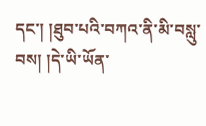དང་། །ཐུབ་པའི་བཀའ་ནི་མི་བསླུ་བས། །དེ་ཡི་ཡོན་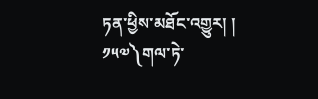ཏན་ཕྱིས་མཐོང་འགྱུར། །
༡༥༧༽གལ་ཏེ་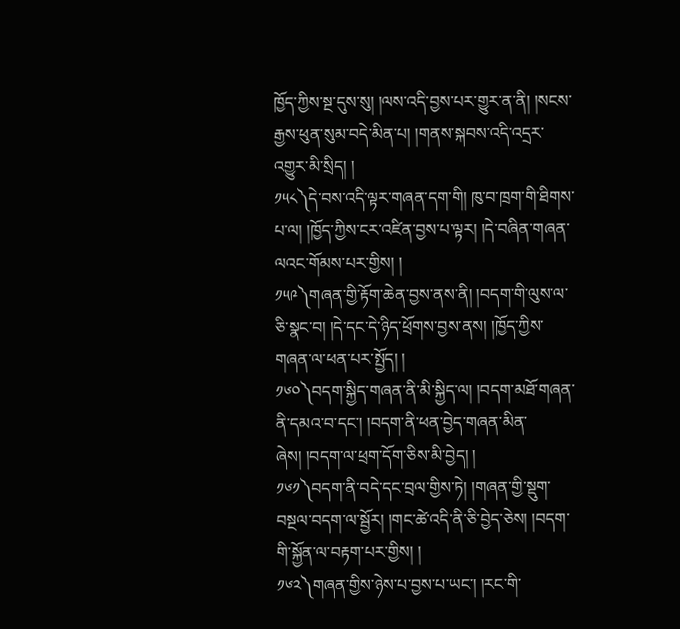ཁྱོད་ཀྱིས་སྔ་དུས་སུ། །ལས་འདི་བྱས་པར་གྱུར་ན་ནི། །སངས་རྒྱས་ཕུན་སུམ་བདེ་མིན་པ། །གནས་སྐབས་འདི་འདྲར་འགྱུར་མི་སྲིད། །
༡༥༨༽དེ་བས་འདི་ལྟར་གཞན་དག་གི། ཁུ་བ་ཁྲག་གི་ཐིགས་པ་ལ། །ཁྱོད་ཀྱིས་ངར་འཛིན་བྱས་པ་ལྟར། །དེ་བཞིན་གཞན་ལའང་གོམས་པར་གྱིས། །
༡༥༩༽གཞན་གྱི་རྟོག་ཆེན་བྱས་ནས་ནི། །བདག་གི་ལུས་ལ་ཅི་སྣང་བ། །དེ་དང་དེ་ཉིད་ཕྲོགས་བྱས་ནས། །ཁྱོད་ཀྱིས་གཞན་ལ་ཕན་པར་སྤྱོད། །
༡༦༠༽བདག་སྐྱིད་གཞན་ནི་མི་སྐྱིད་ལ། །བདག་མཐོ་གཞན་ནི་དམའ་བ་དང་། །བདག་ནི་ཕན་བྱེད་གཞན་མིན་ཞེས། །བདག་ལ་ཕྲག་དོག་ཅིས་མི་བྱེད། །
༡༦༡༽བདག་ནི་བདེ་དང་བྲལ་གྱིས་ཏེ། །གཞན་གྱི་སྡུག་བསྔལ་བདག་ལ་སྦྱོར། །གང་ཚེ་འདི་ནི་ཅི་བྱེད་ཅེས། །བདག་གི་སྐྱོན་ལ་བརྟག་པར་གྱིས། །
༡༦༢༽གཞན་གྱིས་ཉེས་པ་བྱས་པ་ཡང་། །རང་གི་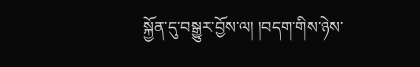སྐྱོན་དུ་བསྒྱུར་བྱོས་ལ། །བདག་གིས་ཉེས་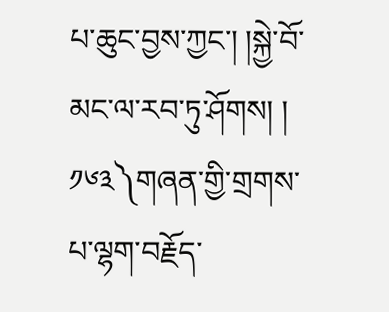པ་ཆུང་བྱས་ཀྱང་། །སྐྱེ་བོ་མང་ལ་རབ་ཏུ་ཤོགས། །
༡༦༣༽གཞན་གྱི་གྲགས་པ་ལྷག་བརྗོད་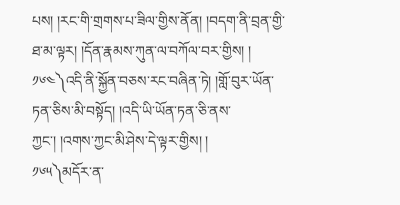པས། །རང་གི་གྲགས་པ་ཟིལ་གྱིས་ནོན། །བདག་ནི་བྲན་གྱི་ཐ་མ་ལྟར། །དོན་རྣམས་ཀུན་ལ་བཀོལ་བར་གྱིས། །
༡༦༤༽འདི་ནི་སྐྱོན་བཅས་རང་བཞིན་ཏེ། །གློ་བུར་ཡོན་ཏན་ཅིས་མི་བསྟོད། །འདི་ཡི་ཡོན་ཏན་ཅི་ནས་ཀྱང་། །འགས་ཀྱང་མི་ཤེས་དེ་ལྟར་གྱིས། །
༡༦༥༽མདོར་ན་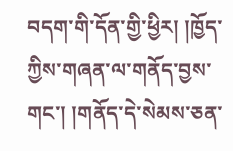བདག་གི་དོན་གྱི་ཕྱིར། །ཁྱོད་ཀྱིས་གཞན་ལ་གནོད་བྱས་གང་། །གནོད་དེ་སེམས་ཅན་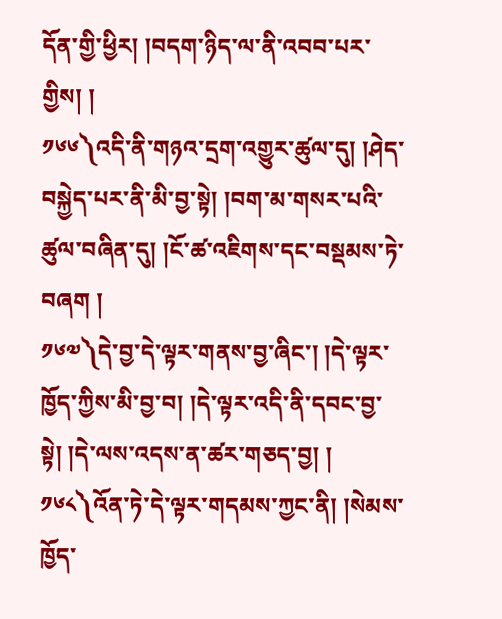དོན་གྱི་ཕྱིར། །བདག་ཉིད་ལ་ནི་འབབ་པར་གྱིས། །
༡༦༦༽འདི་ནི་གཉའ་དྲག་འགྱུར་ཚུལ་དུ། །ཤེད་བསྐྱེད་པར་ནི་མི་བྱ་སྟེ། །བག་མ་གསར་པའི་ཚུལ་བཞིན་དུ། །ངོ་ཚ་འཇིགས་དང་བསྡམས་ཏེ་བཞག །
༡༦༧༽དེ་བྱ་དེ་ལྟར་གནས་བྱ་ཞིང་། །དེ་ལྟར་ཁྱོད་ཀྱིས་མི་བྱ་བ། །དེ་ལྟར་འདི་ནི་དབང་བྱ་སྟེ། །དེ་ལས་འདས་ན་ཚར་གཅད་བྱ། །
༡༦༨༽འོན་ཏེ་དེ་ལྟར་གདམས་ཀྱང་ནི། །སེམས་ཁྱོད་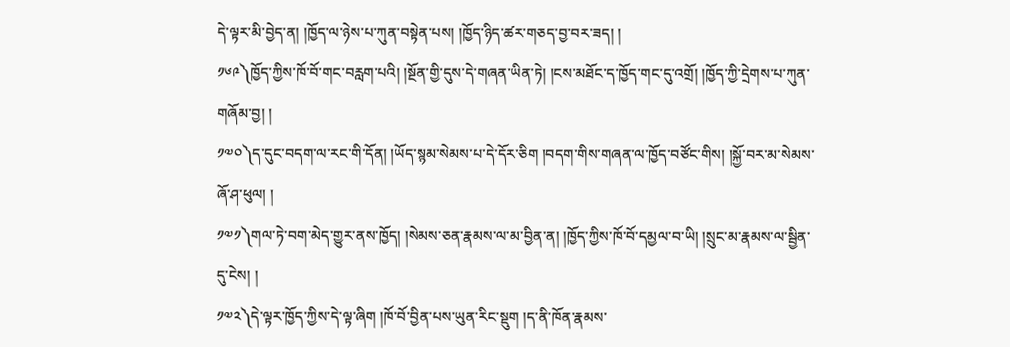དེ་ལྟར་མི་བྱེད་ན། །ཁྱོད་ལ་ཉེས་པ་ཀུན་བསྟེན་པས། །ཁྱོད་ཉིད་ཚར་གཅད་བྱ་བར་ཟད། །
༡༦༩༽ཁྱོད་ཀྱིས་ཁོ་བོ་གང་བརླག་པའི། །སྔོན་གྱི་དུས་དེ་གཞན་ཡིན་ཏེ། །ངས་མཐོང་ད་ཁྱོད་གང་དུ་འགྲོ། །ཁྱོད་ཀྱི་དྲེགས་པ་ཀུན་གཞོམ་བྱ། །
༡༧༠༽ད་དུང་བདག་ལ་རང་གི་དོན། །ཡོད་སྙམ་སེམས་པ་དེ་དོར་ཅིག །བདག་གིས་གཞན་ལ་ཁྱོད་བཙོང་གིས། །སྐྱོ་བར་མ་སེམས་ཞོ་ཤ་ཕུལ། །
༡༧༡༽གལ་ཏེ་བག་མེད་གྱུར་ནས་ཁྱོད། །སེམས་ཅན་རྣམས་ལ་མ་བྱིན་ན། །ཁྱོད་ཀྱིས་ཁོ་བོ་དམྱལ་བ་ཡི། །སྲུང་མ་རྣམས་ལ་སྦྱིན་དུ་ངེས། །
༡༧༢༽དེ་ལྟར་ཁྱོད་ཀྱིས་དེ་ལྟ་ཞིག །ཁོ་བོ་བྱིན་པས་ཡུན་རིང་སྡུག །ད་ནི་ཁོན་རྣམས་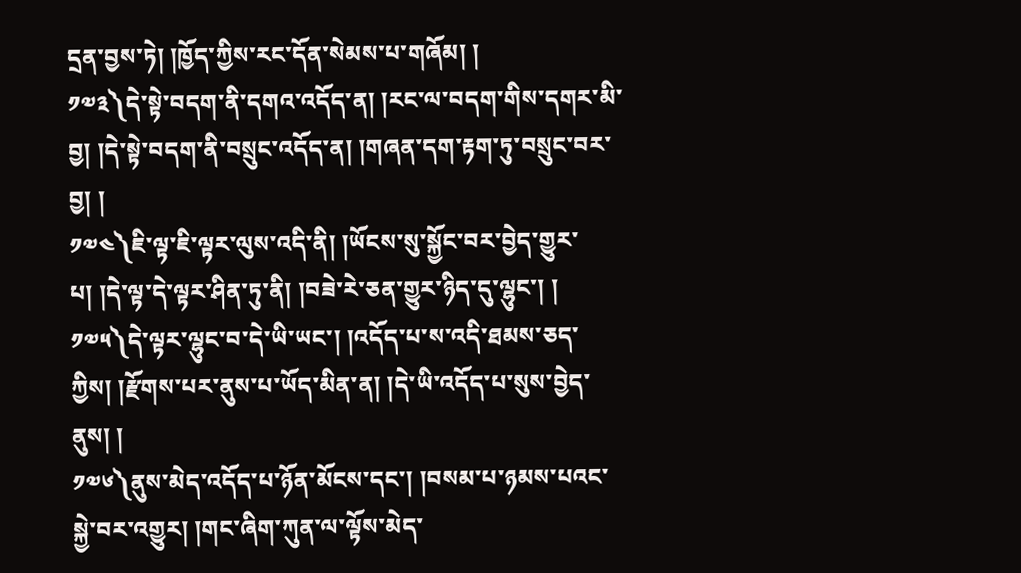དྲན་བྱས་ཏེ། །ཁྱོད་ཀྱིས་རང་དོན་སེམས་པ་གཞོམ། །
༡༧༣༽དེ་སྟེ་བདག་ནི་དགའ་འདོད་ན། །རང་ལ་བདག་གིས་དགར་མི་བྱ། །དེ་སྟེ་བདག་ནི་བསྲུང་འདོད་ན། །གཞན་དག་རྟག་ཏུ་བསྲུང་བར་བྱ། །
༡༧༤༽ཇི་ལྟ་ཇི་ལྟར་ལུས་འདི་ནི། །ཡོངས་སུ་སྐྱོང་བར་བྱེད་གྱུར་པ། །དེ་ལྟ་དེ་ལྟར་ཤིན་ཏུ་ནི། །བཟེ་རེ་ཅན་གྱུར་ཉིད་དུ་ལྷུང་། །
༡༧༥༽དེ་ལྟར་ལྷུང་བ་དེ་ཡི་ཡང་། །འདོད་པ་ས་འདི་ཐམས་ཅད་ཀྱིས། །རྫོགས་པར་ནུས་པ་ཡོད་མིན་ན། །དེ་ཡི་འདོད་པ་སུས་བྱེད་ནུས། །
༡༧༦༽ནུས་མེད་འདོད་པ་ཉོན་མོངས་དང་། །བསམ་པ་ཉམས་པའང་སྐྱེ་བར་འགྱུར། །གང་ཞིག་ཀུན་ལ་ལྟོས་མེད་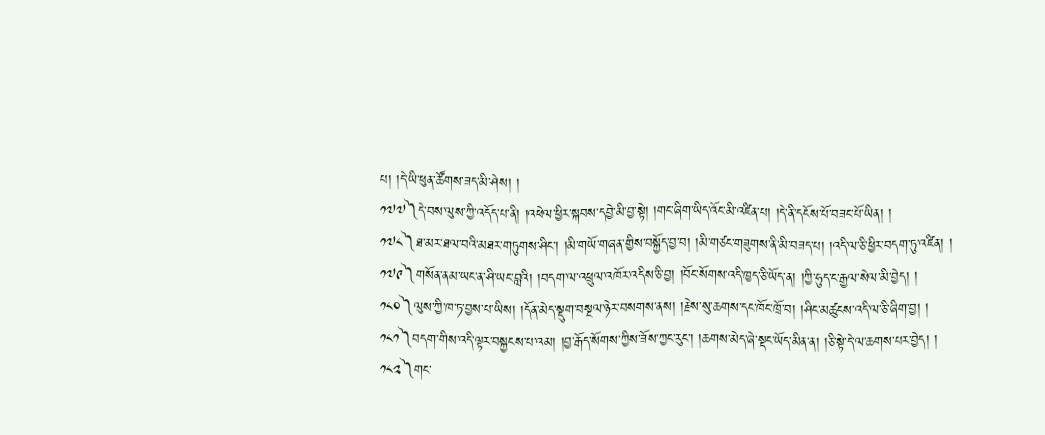པ། །དེ་ཡི་ཕུན་ཚོགས་ཟད་མི་ཤེས། །
༡༧༧༽དེ་བས་ལུས་ཀྱི་འདོད་པ་ནི། །འཕེལ་ཕྱིར་སྐབས་དབྱེ་མི་བྱ་སྟེ། །གང་ཞིག་ཡིད་འོང་མི་འཛིན་པ། །དེ་ནི་དངོས་པོ་བཟང་པོ་ཡིན། །
༡༧༨༽ཐ་མར་ཐལ་བའི་མཐར་གཏུགས་ཤིང་། །མི་གཡོ་གཞན་གྱིས་བསྐྱོད་བྱ་བ། །མི་གཙང་གཟུགས་ནི་མི་བཟད་པ། །འདི་ལ་ཅི་ཕྱིར་བདག་ཏུ་འཛིན། །
༡༧༩༽གསོན་ནམ་ཡང་ན་ཤི་ཡང་བླའི། །བདག་ལ་འཕྲུལ་འཁོར་འདིས་ཅི་བྱ། །བོང་སོགས་འདི་ཁྱད་ཅི་ཡོད་ན། །ཀྱི་ཧུད་ང་རྒྱལ་སེལ་མི་བྱེད། །
༡༨༠༽ལུས་ཀྱི་ཁ་ཏ་བྱས་པ་ཡིས། །དོན་མེད་སྡུག་བསྔལ་ཉེར་བསགས་ནས། །རྗེས་སུ་ཆགས་དང་ཁོང་ཁྲོ་བ། །ཤིང་མཚུངས་འདི་ལ་ཅི་ཞིག་བྱ། །
༡༨༡༽བདག་གིས་འདི་ལྟར་བསྐྱངས་པ་འམ། །བྱ་རྒོད་སོགས་ཀྱིས་ཟོས་ཀྱང་རུང་། །ཆགས་མེད་ཞེ་སྡང་ཡོད་མིན་ན། །ཅི་སྟེ་དེ་ལ་ཆགས་པར་བྱེད། །
༡༨༢༽གང་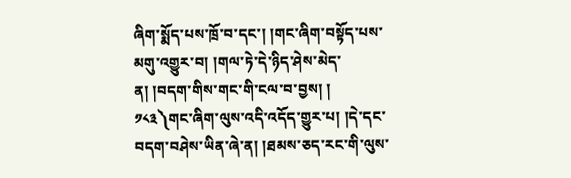ཞིག་སྨོད་པས་ཁྲོ་བ་དང་། །གང་ཞིག་བསྟོད་པས་མགུ་འགྱུར་བ། །གལ་ཏེ་དེ་ཉིད་ཤེས་མེད་ན། །བདག་གིས་གང་གི་ངལ་བ་བྱས། །
༡༨༣༽གང་ཞིག་ལུས་འདི་འདོད་གྱུར་པ། །དེ་དང་བདག་བཤེས་ཡིན་ཞེ་ན། །ཐམས་ཅད་རང་གི་ལུས་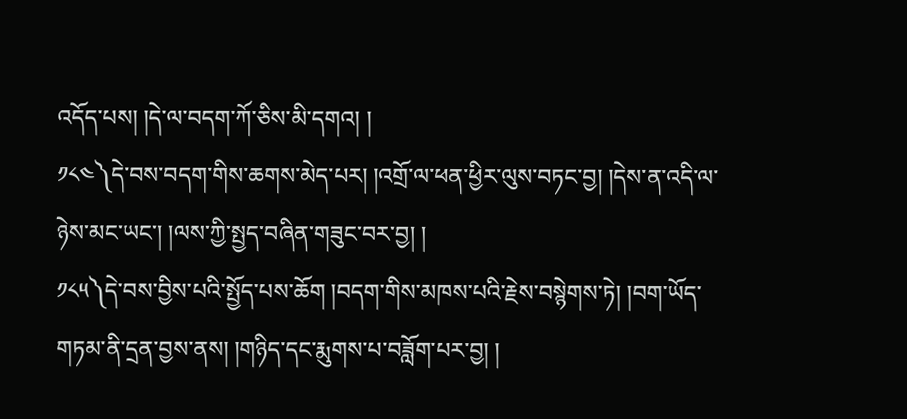འདོད་པས། །དེ་ལ་བདག་ཀོ་ཅིས་མི་དགའ། །
༡༨༤༽དེ་བས་བདག་གིས་ཆགས་མེད་པར། །འགྲོ་ལ་ཕན་ཕྱིར་ལུས་བཏང་བྱ། །དེས་ན་འདི་ལ་ཉེས་མང་ཡང་། །ལས་ཀྱི་སྤྱད་བཞིན་གཟུང་བར་བྱ། །
༡༨༥༽དེ་བས་བྱིས་པའི་སྤྱོད་པས་ཆོག །བདག་གིས་མཁས་པའི་རྗེས་བསྙེགས་ཏེ། །བག་ཡོད་གཏམ་ནི་དྲན་བྱས་ནས། །གཉིད་དང་རྨུགས་པ་བཟློག་པར་བྱ། །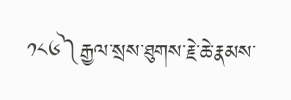༡༨༦༽རྒྱལ་སྲས་ཐུགས་རྗེ་ཆེ་རྣམས་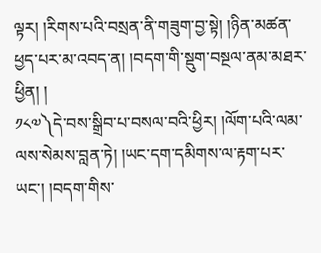ལྟར། །རིགས་པའི་བསྲན་ནི་གཟུག་བྱ་སྟེ། །ཉིན་མཚན་ཕྱད་པར་མ་འབད་ན། །བདག་གི་སྡུག་བསྔལ་ནམ་མཐར་ཕྱིན། །
༡༨༧༽དེ་བས་སྒྲིབ་པ་བསལ་བའི་ཕྱིར། །ལོག་པའི་ལམ་ལས་སེམས་བླན་ཏེ། །ཡང་དག་དམིགས་ལ་རྟག་པར་ཡང་། །བདག་གིས་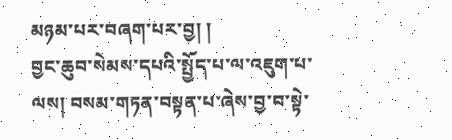མཉམ་པར་བཞག་པར་བྱ། །
བྱང་ཆུབ་སེམས་དཔའི་སྤྱོད་པ་ལ་འཇུག་པ་ལས། བསམ་གཏན་བསྟན་པ་ཞེས་བྱ་བ་སྟེ་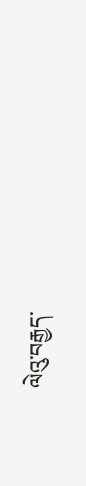ལེའུ་བརྒྱད་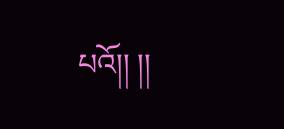པའོ།། །།